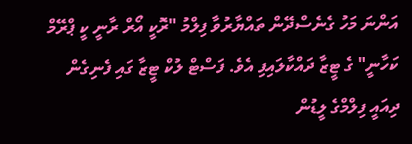އަންނަ މަހު ގެނެސްދޭން ތައްޔާރުވާ ފިލްމު "ރޮކީ އޯރް ރާނީ ކީ ޕްރޭމް ކަހާނީ" ގެ ޓީޒާ ދައްކާލައިފި އެވެ. ފަސްޓް ލުކް ޓީޒާ ގައި ފެނިގެން ދިއައީ ފިލްމްގެ ލީޑުން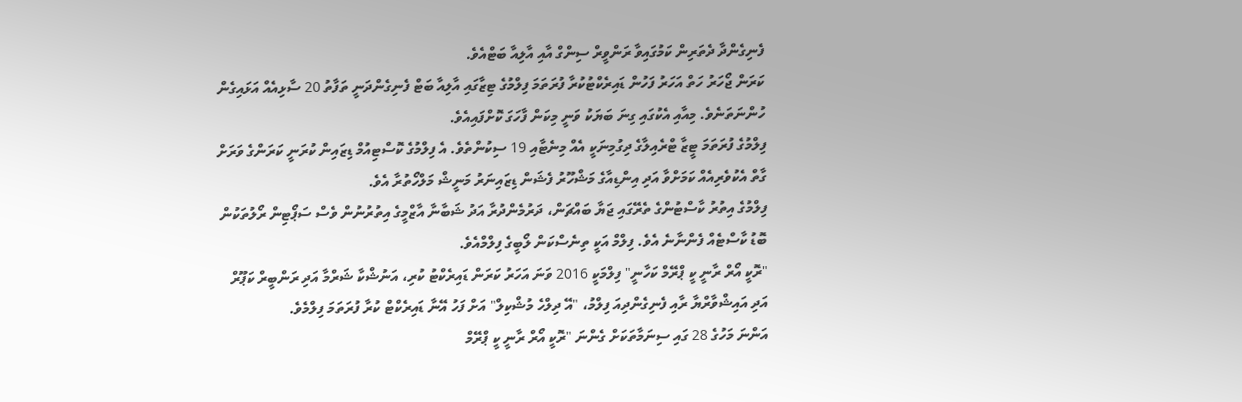ފެނިގެންދާ ދެތަރިން ކަމުގައިވާ ރަންވީރް ސިންގް އާއި އާލިއާ ބަޓްއެވެ.
ކަރަން ޖޯހަރު ހަތް އަހަރު ފަހުން ޑައިރެކްޓުކުރާ ފުރަތަމަ ފިލްމުގެ ޓިޒާގައި އާލިއާ ބަޓް ފެނިގެންދަނީ ތަފާތު 20 ސާޅިއެއް އަޅައިގެން ހުންނަތަނެވެ. މިއާއި އެކުގައި ގިނަ ބަޔަކު ވަނީ މިކަން ފާހަގަ ކޮށްފައިއެވެ.
ފިލްމުގެ ފުރަތަމަ ޓީޒާ ޓްރެއިލާގެ ދިގުމިނަކީ އެއް މިނެޓާއި 19 ސިކުންތެވެ. އެ ފިލްމުގެ ކޮސްޓިއުމް ޑިޒައިން ކުރަނީ ކަރަންގެ ވަރަށް ގާތް އެކުވެރިއެއް ކަމަށްވާ އަދި އިންޑިއާގެ މަޝްހޫރު ފެޝަން ޑިޒައިނަރު މަނީޝް މަލްހޯތުރާ އެވެ.
ފިލްމުގެ އިތުރު ކާސްޓުންގެ ތެރޭގައި ޖަޔާ ބައްޗަން، ދަރުމެންދުރާ އަދު ޝަބާނާ އާޒްމީގެ އިތުރުނުން ވެސް ސަޕޯޓިން ރޯލުތަކުން ބޮޑު ކާސްޓެއް ފެންނާނެ އެވެ. ފިލްމް އަކީ ތިނެސްކަން ލޯބީގެ ފިލްމްއެވެ.
"ރޮކީ އޯރް ރާނީ ކީ ޕްރޭމް ކަހާނީ" ފިލްމަކީ 2016 ވަނަ އަހަރު ކަރަން ޑައިރެކްޓު ކުރި، އަނުޝްކާ ޝަރްމާ އަދި ރަންބީރް ކަޕޫރް އަދި އައިޝްވާރްޔާ ރާއި ފެނިގެންދިއަ ފިލްމު، "އޭ ދިލްހެ މުޝްކިލް" އަށް ފަހު އޭނާ ޑައިރެކްޓް ކުރާ ފުރަތަމަ ފިލްމެވެ.
އަންނަ މަހުގެ 28 ގައި ސިނަމާތަކަށް ގެންނަ "ރޮކީ އޯރް ރާނީ ކީ ޕްރޭމް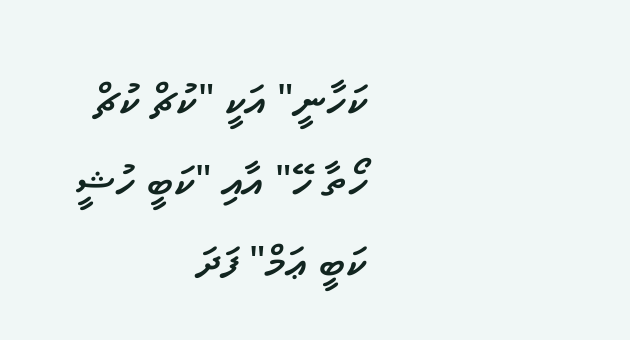ކަހާނީ" އަކީ "ކުޗް ކުޗް ހޯތާ ހޭ" އާއި "ކަބީ ހުޝީ ކަބީ ޢަމް" ފަދަ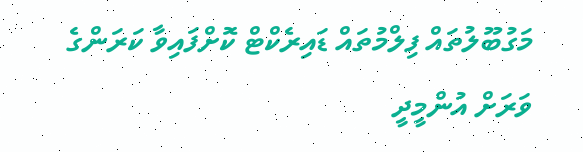މަގުބޫލުތައް ފިލްމުތައް ޑައިރެކްޓް ކޮށްފައިވާ ކަރަންގެ ވަރަށް އުންމީދީ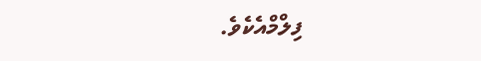ފިލްމްއެކެވެ.